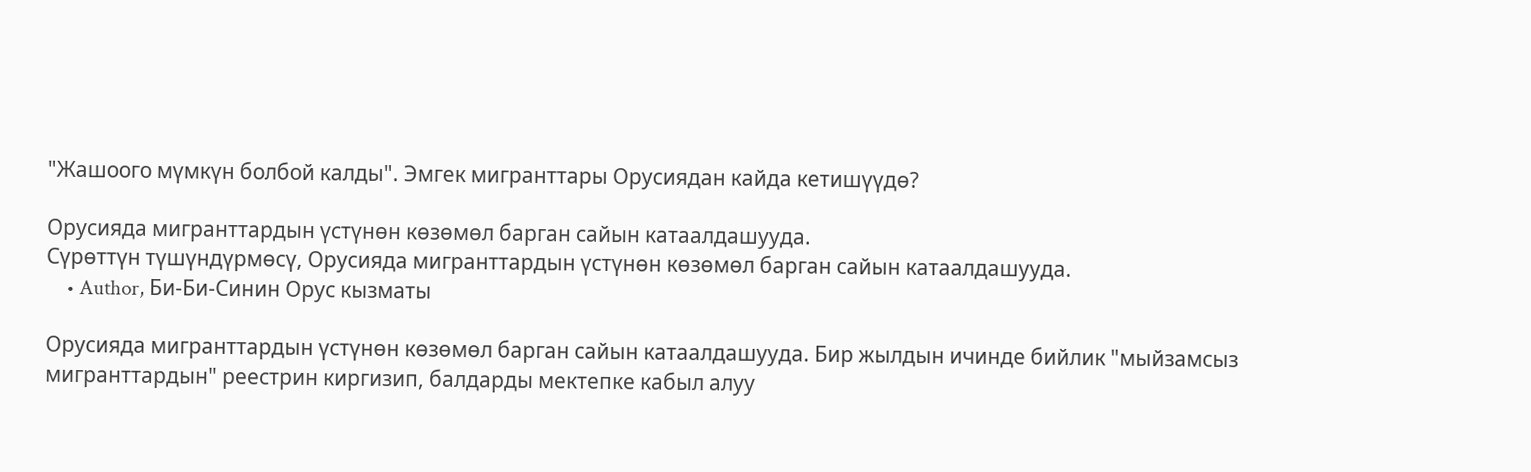"Жашоого мүмкүн болбой калды". Эмгек мигранттары Орусиядан кайда кетишүүдө?

Орусияда мигранттардын үстүнөн көзөмөл барган сайын катаалдашууда.
Сүрөттүн түшүндүрмөсү, Орусияда мигранттардын үстүнөн көзөмөл барган сайын катаалдашууда.
    • Author, Би-Би-Синин Орус кызматы

Орусияда мигранттардын үстүнөн көзөмөл барган сайын катаалдашууда. Бир жылдын ичинде бийлик "мыйзамсыз мигранттардын" реестрин киргизип, балдарды мектепке кабыл алуу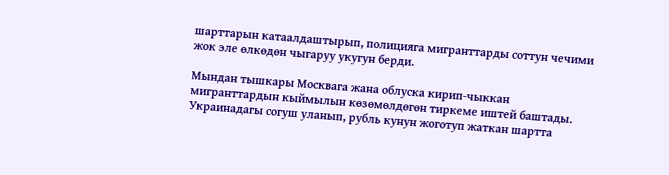шарттарын катаалдаштырып, полицияга мигранттарды соттун чечими жок эле өлкөдөн чыгаруу укугун берди.

Мындан тышкары Москвага жана облуска кирип-чыккан мигранттардын кыймылын көзөмөлдөгөн тиркеме иштей баштады. Украинадагы согуш уланып, рубль кунун жоготуп жаткан шартта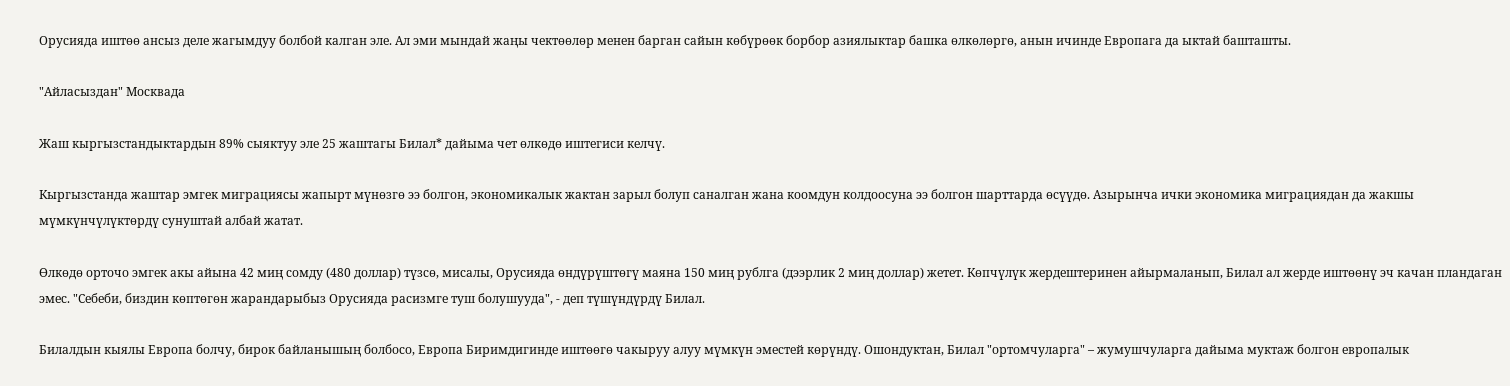Орусияда иштөө ансыз деле жагымдуу болбой калган эле. Ал эми мындай жаңы чектөөлөр менен барган сайын көбүрөөк борбор азиялыктар башка өлкөлөргө, анын ичинде Европага да ыктай башташты.

"Айласыздан" Москвада

Жаш кыргызстандыктардын 89% сыяктуу эле 25 жаштагы Билал* дайыма чет өлкөдө иштегиси келчү.

Кыргызстанда жаштар эмгек миграциясы жапырт мүнөзгө ээ болгон, экономикалык жактан зарыл болуп саналган жана коомдун колдоосуна ээ болгон шарттарда өсүүдө. Азырынча ички экономика миграциядан да жакшы мүмкүнчүлүктөрдү сунуштай албай жатат.

Өлкөдө орточо эмгек акы айына 42 миң сомду (480 доллар) түзсө, мисалы, Орусияда өндүрүштөгү маяна 150 миң рублга (дээрлик 2 миң доллар) жетет. Көпчүлүк жердештеринен айырмаланып, Билал ал жерде иштөөнү эч качан пландаган эмес. "Себеби, биздин көптөгөн жарандарыбыз Орусияда расизмге туш болушууда", - деп түшүндүрдү Билал.

Билалдын кыялы Европа болчу, бирок байланышың болбосо, Европа Биримдигинде иштөөгө чакыруу алуу мүмкүн эместей көрүндү. Ошондуктан, Билал "ортомчуларга" – жумушчуларга дайыма муктаж болгон европалык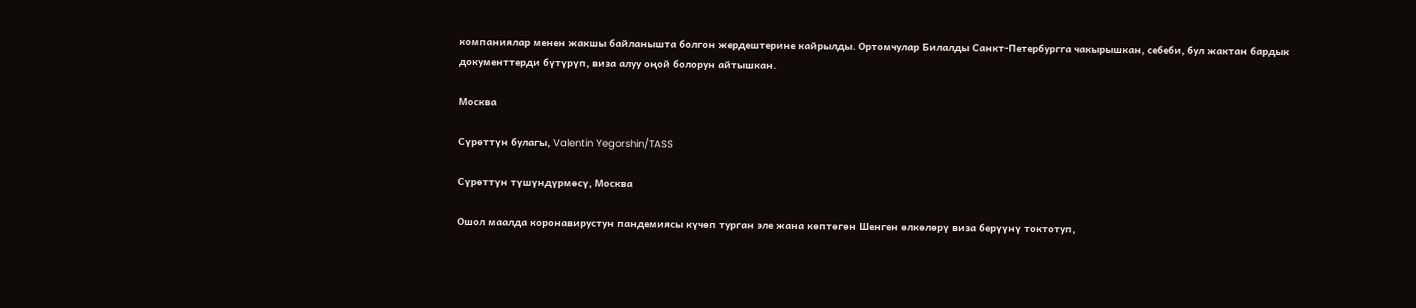компаниялар менен жакшы байланышта болгон жердештерине кайрылды. Ортомчулар Билалды Санкт-Петербургга чакырышкан, себеби, бул жактан бардык документтерди бүтүрүп, виза алуу оңой болорун айтышкан.

Москва

Сүрөттүн булагы, Valentin Yegorshin/TASS

Сүрөттүн түшүндүрмөсү, Москва

Ошол маалда коронавирустун пандемиясы күчөп турган эле жана көптөгөн Шенген өлкөлөрү виза берүүнү токтотуп,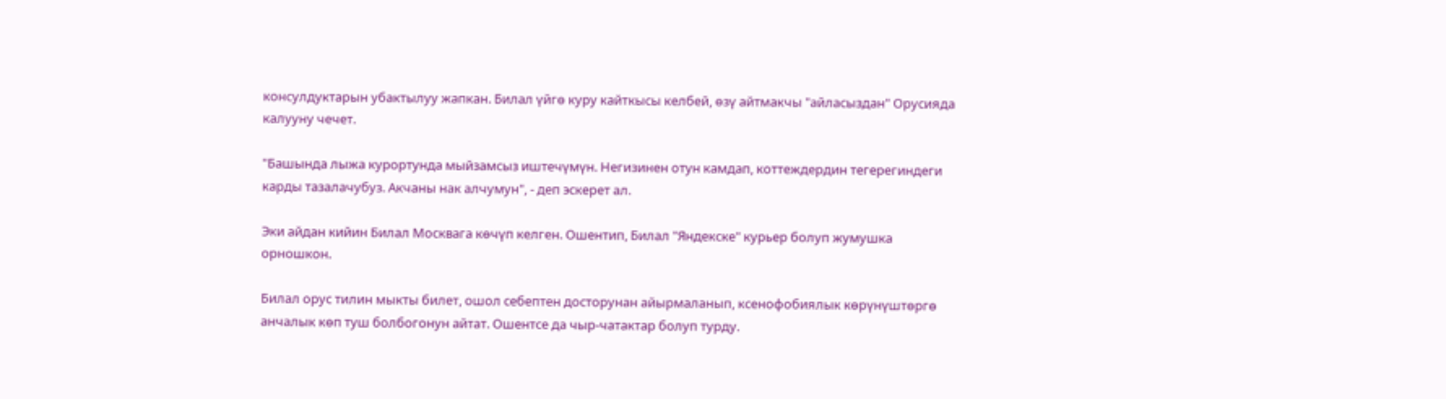консулдуктарын убактылуу жапкан. Билал үйгө куру кайткысы келбей, өзү айтмакчы "айласыздан" Орусияда калууну чечет.

"Башында лыжа курортунда мыйзамсыз иштечүмүн. Негизинен отун камдап, коттеждердин тегерегиндеги карды тазалачубуз. Акчаны нак алчумун", - деп эскерет ал.

Эки айдан кийин Билал Москвага көчүп келген. Ошентип, Билал "Яндекске" курьер болуп жумушка орношкон.

Билал орус тилин мыкты билет, ошол себептен досторунан айырмаланып, ксенофобиялык көрүнүштөргө анчалык көп туш болбогонун айтат. Ошентсе да чыр-чатактар болуп турду.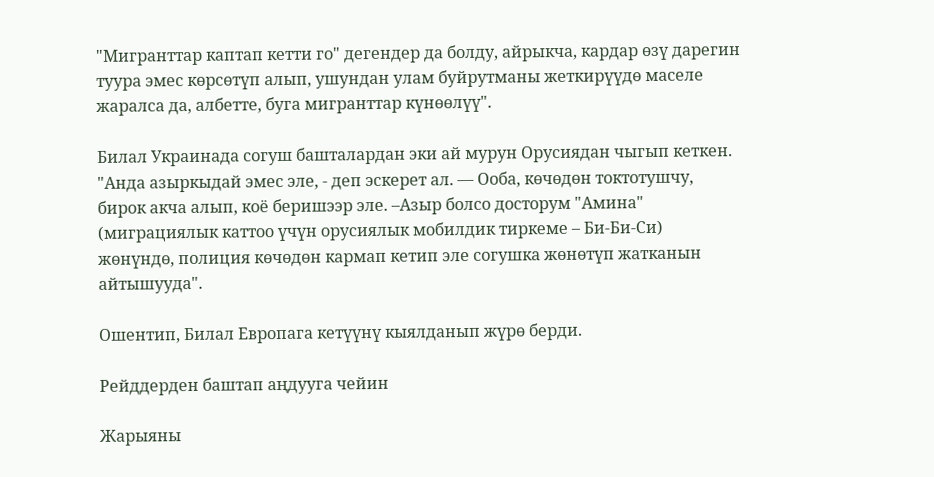"Мигранттар каптап кетти го" дегендер да болду, айрыкча, кардар өзү дарегин туура эмес көрсөтүп алып, ушундан улам буйрутманы жеткирүүдө маселе жаралса да, албетте, буга мигранттар күнөөлүү".

Билал Украинада согуш башталардан эки ай мурун Орусиядан чыгып кеткен. "Анда азыркыдай эмес эле, - деп эскерет ал. — Ооба, көчөдөн токтотушчу, бирок акча алып, коё беришээр эле. –Азыр болсо досторум "Амина" (миграциялык каттоо үчүн орусиялык мобилдик тиркеме – Би-Би-Си) жөнүндө, полиция көчөдөн кармап кетип эле согушка жөнөтүп жатканын айтышууда".

Ошентип, Билал Европага кетүүнү кыялданып жүрө берди.

Рейддерден баштап аңдууга чейин

Жарыяны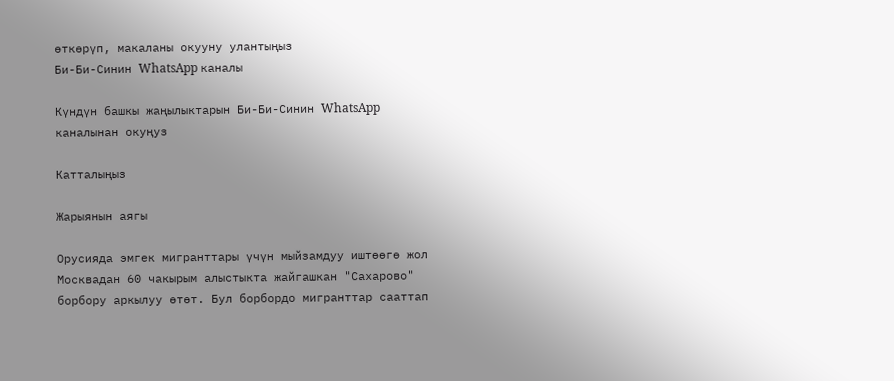өткөрүп, макаланы окууну улантыңыз
Би-Би-Синин WhatsApp каналы

Күндүн башкы жаңылыктарын Би-Би-Синин WhatsApp каналынан окуңуз

Катталыңыз

Жарыянын аягы

Орусияда эмгек мигранттары үчүн мыйзамдуу иштөөгө жол Москвадан 60 чакырым алыстыкта жайгашкан "Сахарово" борбору аркылуу өтөт. Бул борбордо мигранттар сааттап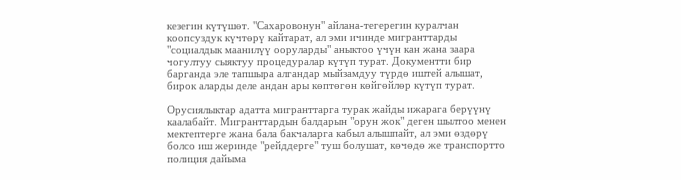кезегин күтүшөт. "Сахаровонун" айлана-тегерегин куралчан коопсуздук күчтөрү кайтарат, ал эми ичинде мигранттарды "социалдык маанилүү ооруларды" аныктоо үчүн кан жана заара чогултуу сыяктуу процедуралар күтүп турат. Документти бир барганда эле тапшыра алгандар мыйзамдуу түрдө иштей алышат, бирок аларды деле андан ары көптөгөн көйгөйлөр күтүп турат.

Орусиялыктар адатта мигранттарга турак жайды ижарага берүүнү каалабайт. Мигранттардын балдарын "орун жок" деген шылтоо менен мектептерге жана бала бакчаларга кабыл алышпайт, ал эми өздөрү болсо иш жеринде "рейддерге" туш болушат, көчөдө же транспортто полиция дайыма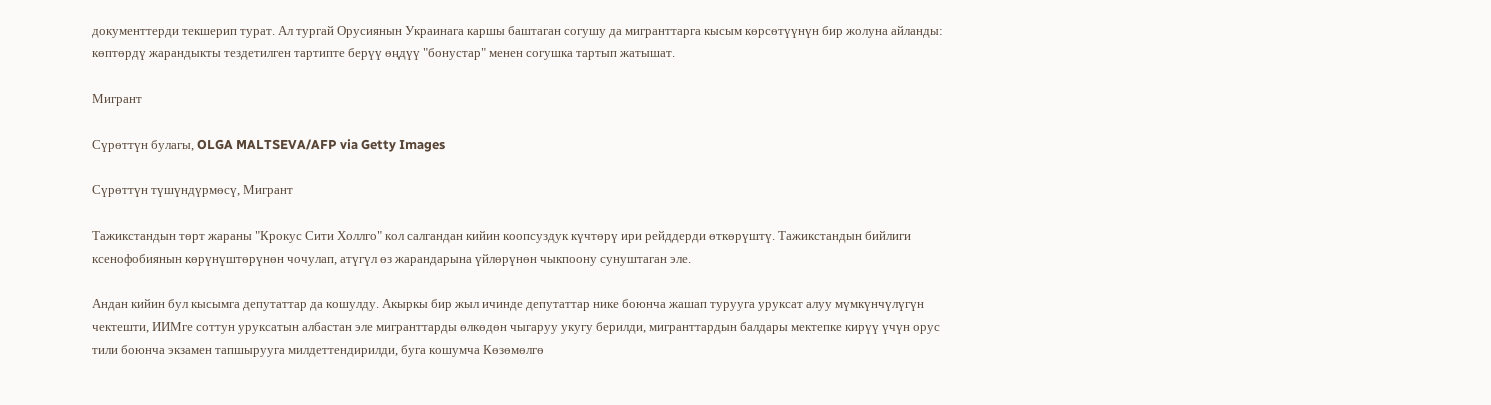документтерди текшерип турат. Ал тургай Орусиянын Украинага каршы баштаган согушу да мигранттарга кысым көрсөтүүнүн бир жолуна айланды: көптөрдү жарандыкты тездетилген тартипте берүү өңдүү "бонустар" менен согушка тартып жатышат.

Мигрант

Сүрөттүн булагы, OLGA MALTSEVA/AFP via Getty Images

Сүрөттүн түшүндүрмөсү, Мигрант

Тажикстандын төрт жараны "Крокус Сити Холлго" кол салгандан кийин коопсуздук күчтөрү ири рейддерди өткөрүштү. Тажикстандын бийлиги ксенофобиянын көрүнүштөрүнөн чочулап, атүгүл өз жарандарына үйлөрүнөн чыкпоону сунуштаган эле.

Андан кийин бул кысымга депутаттар да кошулду. Акыркы бир жыл ичинде депутаттар нике боюнча жашап турууга уруксат алуу мүмкүнчүлүгүн чектешти, ИИМге соттун уруксатын албастан эле мигранттарды өлкөдөн чыгаруу укугу берилди, мигранттардын балдары мектепке кирүү үчүн орус тили боюнча экзамен тапшырууга милдеттендирилди, буга кошумча Көзөмөлгө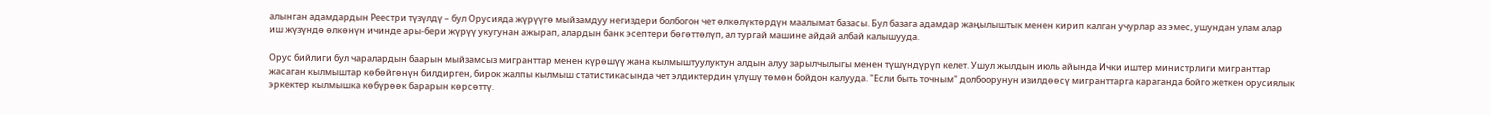алынган адамдардын Реестри түзүлдү – бул Орусияда жүрүүгө мыйзамдуу негиздери болбогон чет өлкөлүктөрдүн маалымат базасы. Бул базага адамдар жаңылыштык менен кирип калган учурлар аз эмес, ушундан улам алар иш жүзүндө өлкөнүн ичинде ары-бери жүрүү укугунан ажырап, алардын банк эсептери бөгөттөлүп, ал тургай машине айдай албай калышууда.

Орус бийлиги бул чаралардын баарын мыйзамсыз мигранттар менен күрөшүү жана кылмыштуулуктун алдын алуу зарылчылыгы менен түшүндүрүп келет. Ушул жылдын июль айында Ички иштер министрлиги мигранттар жасаган кылмыштар көбөйгөнүн билдирген, бирок жалпы кылмыш статистикасында чет элдиктердин үлүшү төмөн бойдон калууда. "Если быть точным" долбоорунун изилдөөсү мигранттарга караганда бойго жеткен орусиялык эркектер кылмышка көбүрөөк барарын көрсөттү.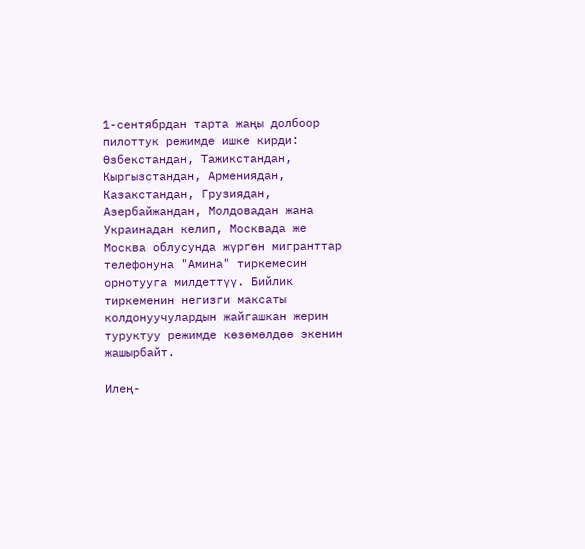1-сентябрдан тарта жаңы долбоор пилоттук режимде ишке кирди: Өзбекстандан, Тажикстандан, Кыргызстандан, Армениядан, Казакстандан, Грузиядан, Азербайжандан, Молдовадан жана Украинадан келип, Москвада же Москва облусунда жүргөн мигранттар телефонуна "Амина" тиркемесин орнотууга милдеттүү. Бийлик тиркеменин негизги максаты колдонуучулардын жайгашкан жерин туруктуу режимде көзөмөлдөө экенин жашырбайт.

Илең-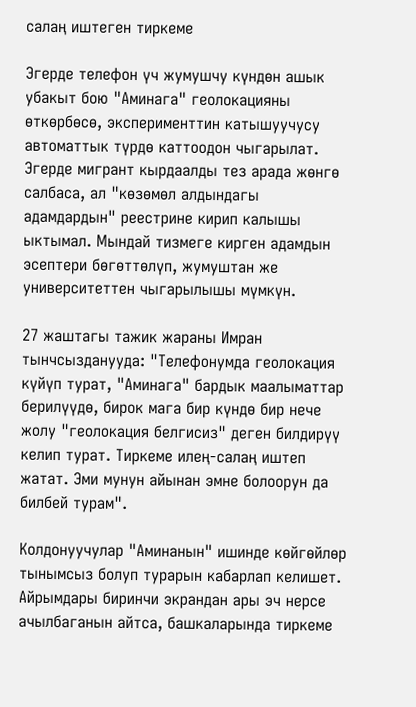салаң иштеген тиркеме

Эгерде телефон үч жумушчу күндөн ашык убакыт бою "Аминага" геолокацияны өткөрбөсө, эксперименттин катышуучусу автоматтык түрдө каттоодон чыгарылат. Эгерде мигрант кырдаалды тез арада жөнгө салбаса, ал "көзөмөл алдындагы адамдардын" реестрине кирип калышы ыктымал. Мындай тизмеге кирген адамдын эсептери бөгөттөлүп, жумуштан же университеттен чыгарылышы мүмкүн.

27 жаштагы тажик жараны Имран тынчсызданууда: "Телефонумда геолокация күйүп турат, "Аминага" бардык маалыматтар берилүүдө, бирок мага бир күндө бир нече жолу "геолокация белгисиз" деген билдирүү келип турат. Тиркеме илең-салаң иштеп жатат. Эми мунун айынан эмне болоорун да билбей турам".

Колдонуучулар "Аминанын" ишинде көйгөйлөр тынымсыз болуп турарын кабарлап келишет. Айрымдары биринчи экрандан ары эч нерсе ачылбаганын айтса, башкаларында тиркеме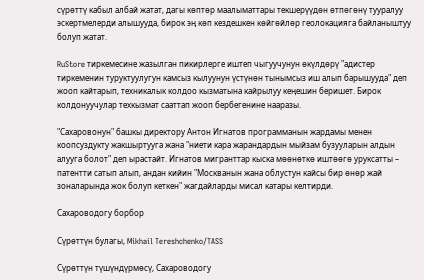сүрөттү кабыл албай жатат, дагы көптөр маалыматтары текшерүүдөн өтпөгөнү тууралуу эскертмелерди алышууда, бирок эң көп кездешкен көйгөйлөр геолокацияга байланыштуу болуп жатат.

RuStore тиркемесине жазылган пикирлерге иштеп чыгуучунун өкүлдөрү "адистер тиркеменин туруктуулугун камсыз кылуунун үстүнөн тынымсыз иш алып барышууда" деп жооп кайтарып, техникалык колдоо кызматына кайрылуу кеңешин беришет. Бирок колдонуучулар техкызмат сааттап жооп бербегенине нааразы.

"Сахаровонун" башкы директору Антон Игнатов программанын жардамы менен коопсуздукту жакшыртууга жана "ниети кара жарандардын мыйзам бузууларын алдын алууга болот" деп ырастайт. Игнатов мигранттар кыска мөөнөткө иштөөгө уруксатты – патентти сатып алып, андан кийин "Москванын жана облустун кайсы бир өнөр жай зоналарында жок болуп кеткен" жагдайларды мисал катары келтирди.

Сахароводогу борбор

Сүрөттүн булагы, Mikhail Tereshchenko/TASS

Сүрөттүн түшүндүрмөсү, Сахароводогу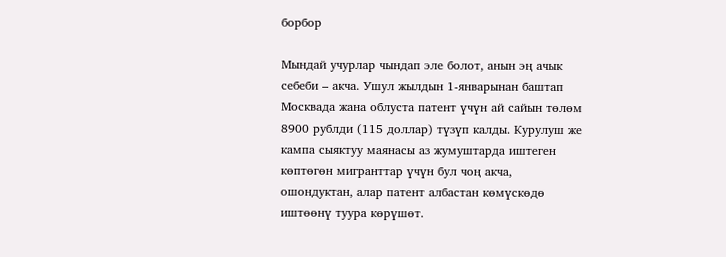борбор

Мындай учурлар чындап эле болот, анын эң ачык себеби – акча. Ушул жылдын 1-январынан баштап Москвада жана облуста патент үчүн ай сайын төлөм 8900 рублди (115 доллар) түзүп калды. Курулуш же кампа сыяктуу маянасы аз жумуштарда иштеген көптөгөн мигранттар үчүн бул чоң акча, ошондуктан, алар патент албастан көмүскөдө иштөөнү туура көрүшөт.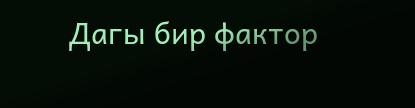Дагы бир фактор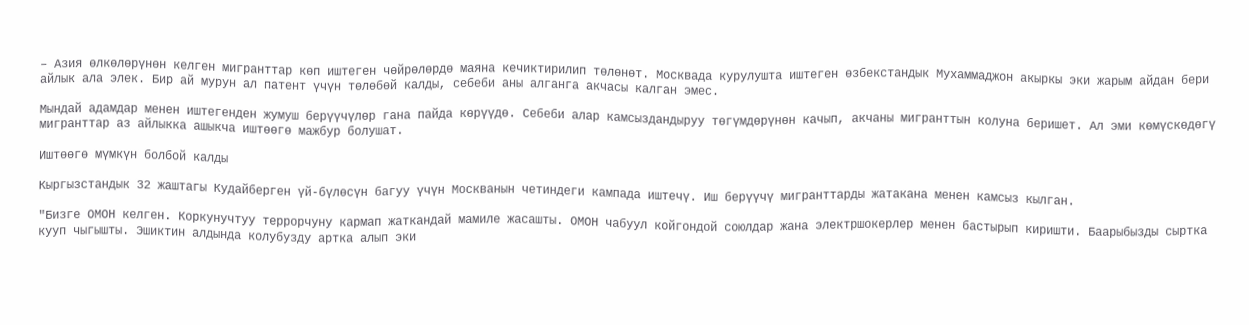– Азия өлкөлөрүнөн келген мигранттар көп иштеген чөйрөлөрдө маяна кечиктирилип төлөнөт. Москвада курулушта иштеген өзбекстандык Мухаммаджон акыркы эки жарым айдан бери айлык ала элек. Бир ай мурун ал патент үчүн төлөбөй калды, себеби аны алганга акчасы калган эмес.

Мындай адамдар менен иштегенден жумуш берүүчүлөр гана пайда көрүүдө. Себеби алар камсыздандыруу төгүмдөрүнөн качып, акчаны мигранттын колуна беришет. Ал эми көмүскөдөгү мигранттар аз айлыкка ашыкча иштөөгө мажбур болушат.

Иштөөгө мүмкүн болбой калды

Кыргызстандык 32 жаштагы Кудайберген үй-бүлөсүн багуу үчүн Москванын четиндеги кампада иштечү. Иш берүүчү мигранттарды жатакана менен камсыз кылган.

"Бизге ОМОН келген. Коркунучтуу террорчуну кармап жаткандай мамиле жасашты. ОМОН чабуул койгондой союлдар жана электршокерлер менен бастырып киришти. Баарыбызды сыртка кууп чыгышты. Эшиктин алдында колубузду артка алып эки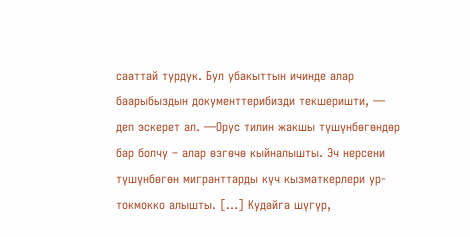сааттай турдук. Бул убакыттын ичинде алар баарыбыздын документтерибизди текшеришти, — деп эскерет ал. —Орус тилин жакшы түшүнбөгөндөр бар болчу – алар өзгөчө кыйналышты. Эч нерсени түшүнбөгөн мигранттарды күч кызматкерлери ур-токмокко алышты. [...] Кудайга шүгүр,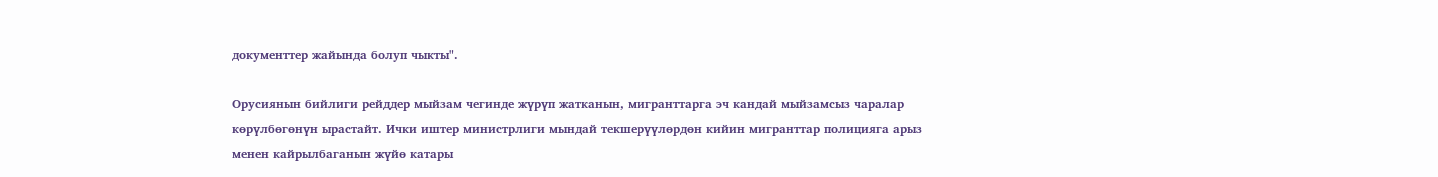документтер жайында болуп чыкты".

Орусиянын бийлиги рейддер мыйзам чегинде жүрүп жатканын, мигранттарга эч кандай мыйзамсыз чаралар көрүлбөгөнүн ырастайт. Ички иштер министрлиги мындай текшерүүлөрдөн кийин мигранттар полицияга арыз менен кайрылбаганын жүйө катары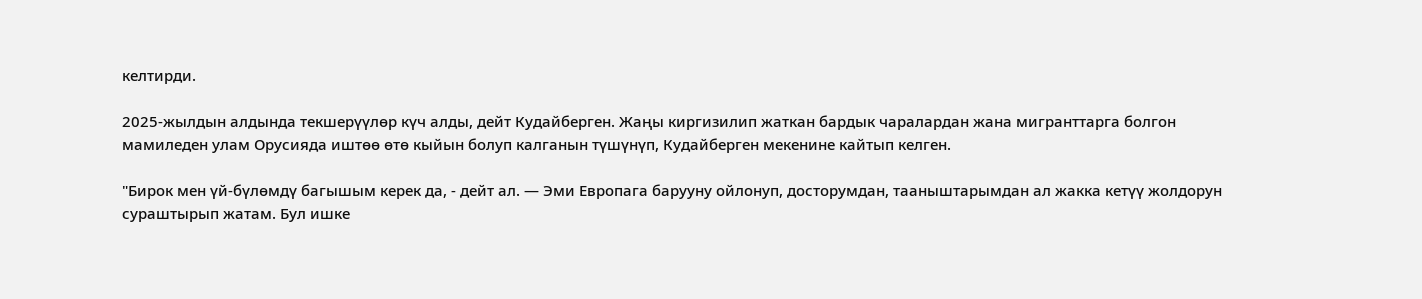келтирди.

2025-жылдын алдында текшерүүлөр күч алды, дейт Кудайберген. Жаңы киргизилип жаткан бардык чаралардан жана мигранттарга болгон мамиледен улам Орусияда иштөө өтө кыйын болуп калганын түшүнүп, Кудайберген мекенине кайтып келген.

"Бирок мен үй-бүлөмдү багышым керек да, - дейт ал. — Эми Европага барууну ойлонуп, досторумдан, тааныштарымдан ал жакка кетүү жолдорун сураштырып жатам. Бул ишке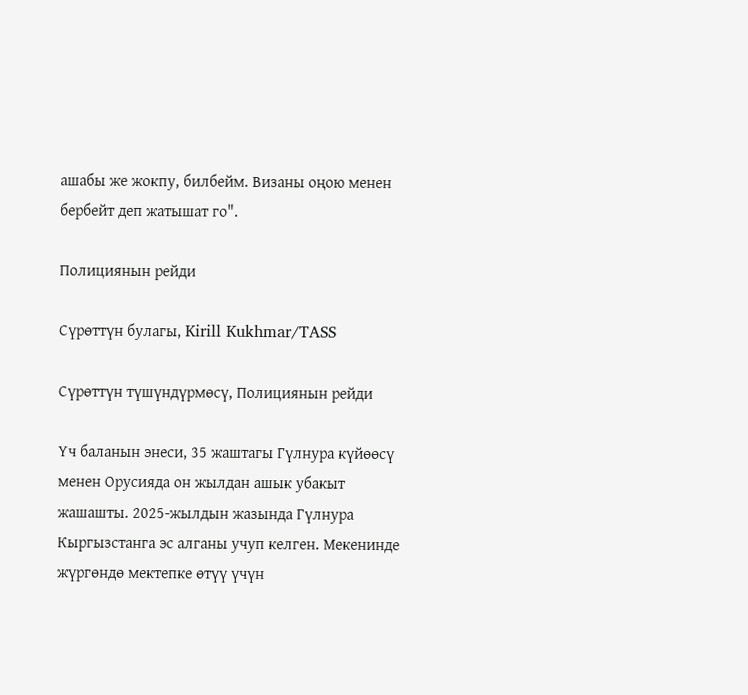ашабы же жокпу, билбейм. Визаны оңою менен бербейт деп жатышат го".

Полициянын рейди

Сүрөттүн булагы, Kirill Kukhmar/TASS

Сүрөттүн түшүндүрмөсү, Полициянын рейди

Үч баланын энеси, 35 жаштагы Гүлнура күйөөсү менен Орусияда он жылдан ашык убакыт жашашты. 2025-жылдын жазында Гүлнура Кыргызстанга эс алганы учуп келген. Мекенинде жүргөндө мектепке өтүү үчүн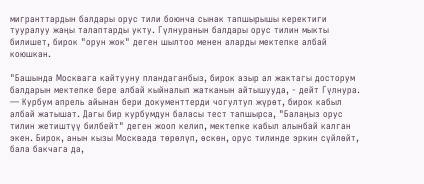мигранттардын балдары орус тили боюнча сынак тапшырышы керектиги тууралуу жаңы талаптарды укту. Гүлнуранын балдары орус тилин мыкты билишет, бирок "орун жок" деген шылтоо менен аларды мектепке албай коюшкан.

"Башында Москвага кайтууну пландаганбыз, бирок азыр ал жактагы досторум балдарын мектепке бере албай кыйналып жатканын айтышууда, - дейт Гүлнура. — Курбум апрель айынан бери документтерди чогултуп жүрөт, бирок кабыл албай жатышат. Дагы бир курбумдун баласы тест тапшырса, "Балаңыз орус тилин жетиштүү билбейт" деген жооп келип, мектепке кабыл алынбай калган экен. Бирок, анын кызы Москвада төрөлүп, өскөн, орус тилинде эркин сүйлөйт, бала бакчага да,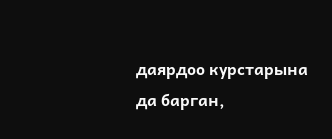даярдоо курстарына да барган,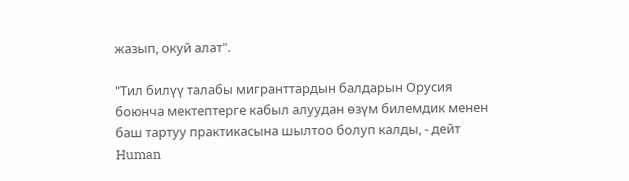жазып, окуй алат".

"Тил билүү талабы мигранттардын балдарын Орусия боюнча мектептерге кабыл алуудан өзүм билемдик менен баш тартуу практикасына шылтоо болуп калды, - дейт Human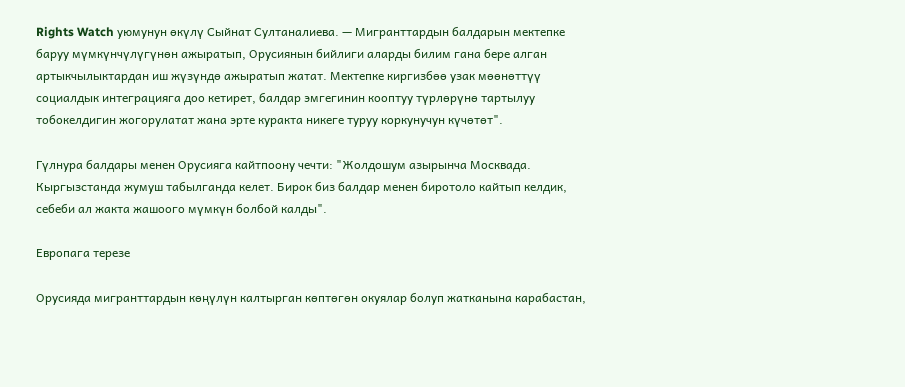Rights Watch уюмунун өкүлү Сыйнат Султаналиева. — Мигранттардын балдарын мектепке баруу мүмкүнчүлүгүнөн ажыратып, Орусиянын бийлиги аларды билим гана бере алган артыкчылыктардан иш жүзүндө ажыратып жатат. Мектепке киргизбөө узак мөөнөттүү социалдык интеграцияга доо кетирет, балдар эмгегинин кооптуу түрлөрүнө тартылуу тобокелдигин жогорулатат жана эрте куракта никеге туруу коркунучун күчөтөт".

Гүлнура балдары менен Орусияга кайтпоону чечти: "Жолдошум азырынча Москвада. Кыргызстанда жумуш табылганда келет. Бирок биз балдар менен биротоло кайтып келдик, себеби ал жакта жашоого мүмкүн болбой калды".

Европага терезе

Орусияда мигранттардын көңүлүн калтырган көптөгөн окуялар болуп жатканына карабастан,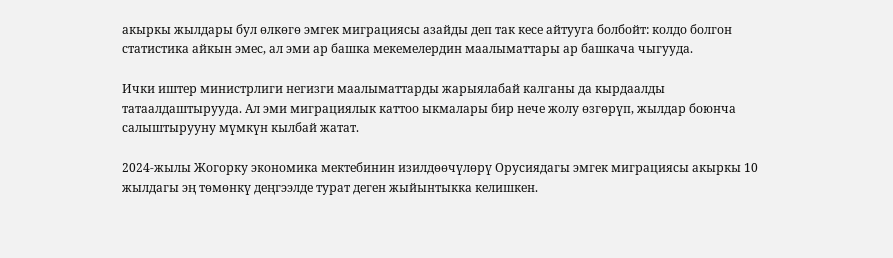акыркы жылдары бул өлкөгө эмгек миграциясы азайды деп так кесе айтууга болбойт: колдо болгон статистика айкын эмес, ал эми ар башка мекемелердин маалыматтары ар башкача чыгууда.

Ички иштер министрлиги негизги маалыматтарды жарыялабай калганы да кырдаалды татаалдаштырууда. Ал эми миграциялык каттоо ыкмалары бир нече жолу өзгөрүп, жылдар боюнча салыштырууну мүмкүн кылбай жатат.

2024-жылы Жогорку экономика мектебинин изилдөөчүлөрү Орусиядагы эмгек миграциясы акыркы 10 жылдагы эң төмөнкү деңгээлде турат деген жыйынтыкка келишкен.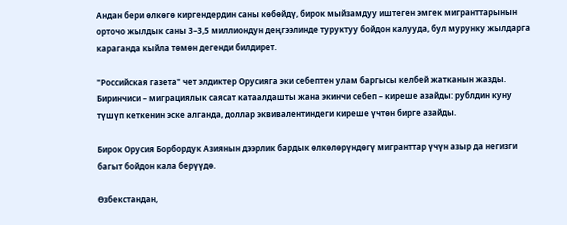Андан бери өлкөгө киргендердин саны көбөйдү, бирок мыйзамдуу иштеген эмгек мигранттарынын орточо жылдык саны 3–3,5 миллиондун деңгээлинде туруктуу бойдон калууда, бул мурунку жылдарга караганда кыйла төмөн дегенди билдирет.

"Российская газета" чет элдиктер Орусияга эки себептен улам баргысы келбей жатканын жазды. Биринчиси – миграциялык саясат катаалдашты жана экинчи себеп – киреше азайды: рублдин куну түшүп кеткенин эске алганда, доллар эквивалентиндеги киреше үчтөн бирге азайды.

Бирок Орусия Борбордук Азиянын дээрлик бардык өлкөлөрүндөгү мигранттар үчүн азыр да негизги багыт бойдон кала берүүдө.

Өзбекстандан,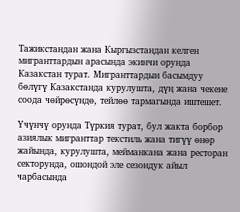Тажикстандан жана Кыргызстандан келген мигранттардын арасында экинчи орунда Казакстан турат. Мигранттардын басымдуу бөлүгү Казакстанда курулушта, дүң жана чекене соода чөйрөсүндө, тейлөө тармагында иштешет.

Үчүнчү орунда Түркия турат, бул жакта борбор азиялык мигранттар текстиль жана тигүү өнөр жайында, курулушта, мейманкана жана ресторан секторунда, ошондой эле сезондук айыл чарбасында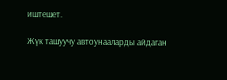иштешет.

Жүк ташуучу автоунааларды айдаган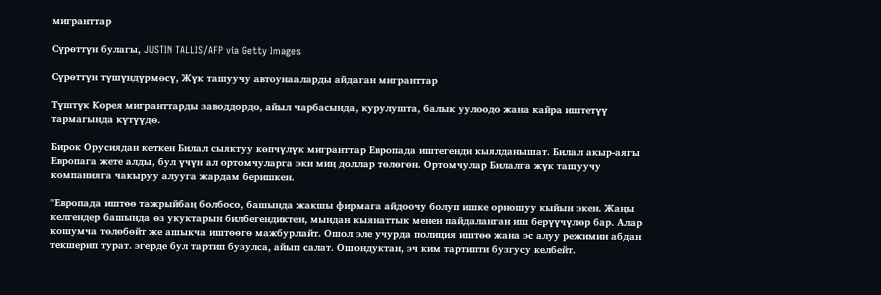мигранттар

Сүрөттүн булагы, JUSTIN TALLIS/AFP via Getty Images

Сүрөттүн түшүндүрмөсү, Жүк ташуучу автоунааларды айдаган мигранттар

Түштүк Корея мигранттарды заводдордо, айыл чарбасында, курулушта, балык уулоодо жана кайра иштетүү тармагында күтүүдө.

Бирок Орусиядан кеткен Билал сыяктуу көпчүлүк мигранттар Европада иштегенди кыялданышат. Билал акыр-аягы Европага жете алды, бул үчүн ал ортомчуларга эки миң доллар төлөгөн. Ортомчулар Билалга жүк ташуучу компанияга чакыруу алууга жардам беришкен.

"Европада иштөө тажрыйбаң болбосо, башында жакшы фирмага айдоочу болуп ишке орношуу кыйын экен. Жаңы келгендер башында өз укуктарын билбегендиктен, мындан кыянаттык менен пайдаланган иш берүүчүлөр бар. Алар кошумча төлөбөйт же ашыкча иштөөгө мажбурлайт. Ошол эле учурда полиция иштөө жана эс алуу режимин абдан текшерип турат. эгерде бул тартип бузулса, айып салат. Ошондуктан, эч ким тартипти бузгусу келбейт.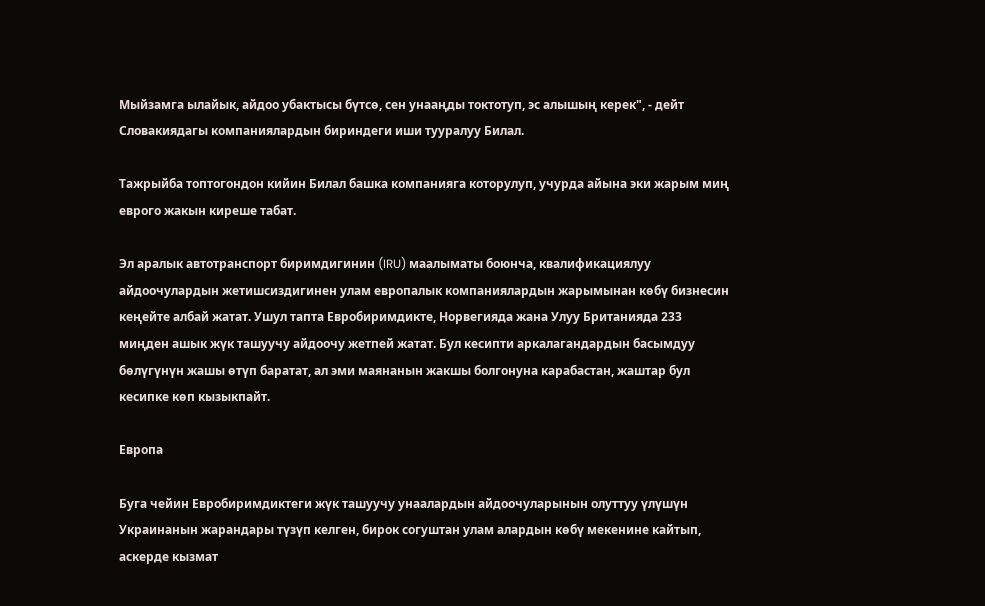Мыйзамга ылайык, айдоо убактысы бүтсө, сен унааңды токтотуп, эс алышың керек", - дейт Словакиядагы компаниялардын бириндеги иши тууралуу Билал.

Тажрыйба топтогондон кийин Билал башка компанияга которулуп, учурда айына эки жарым миң еврого жакын киреше табат.

Эл аралык автотранспорт биримдигинин (IRU) маалыматы боюнча, квалификациялуу айдоочулардын жетишсиздигинен улам европалык компаниялардын жарымынан көбү бизнесин кеңейте албай жатат. Ушул тапта Евробиримдикте, Норвегияда жана Улуу Британияда 233 миңден ашык жүк ташуучу айдоочу жетпей жатат. Бул кесипти аркалагандардын басымдуу бөлүгүнүн жашы өтүп баратат, ал эми маянанын жакшы болгонуна карабастан, жаштар бул кесипке көп кызыкпайт.

Европа

Буга чейин Евробиримдиктеги жүк ташуучу унаалардын айдоочуларынын олуттуу үлүшүн Украинанын жарандары түзүп келген, бирок согуштан улам алардын көбү мекенине кайтып, аскерде кызмат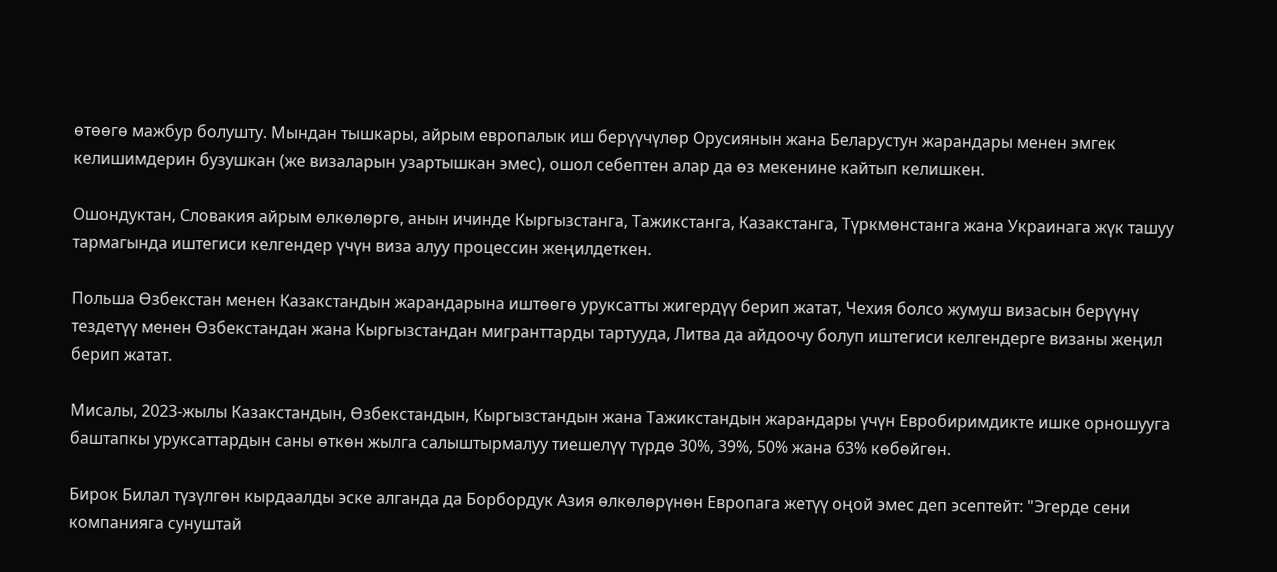өтөөгө мажбур болушту. Мындан тышкары, айрым европалык иш берүүчүлөр Орусиянын жана Беларустун жарандары менен эмгек келишимдерин бузушкан (же визаларын узартышкан эмес), ошол себептен алар да өз мекенине кайтып келишкен.

Ошондуктан, Словакия айрым өлкөлөргө, анын ичинде Кыргызстанга, Тажикстанга, Казакстанга, Түркмөнстанга жана Украинага жүк ташуу тармагында иштегиси келгендер үчүн виза алуу процессин жеңилдеткен.

Польша Өзбекстан менен Казакстандын жарандарына иштөөгө уруксатты жигердүү берип жатат, Чехия болсо жумуш визасын берүүнү тездетүү менен Өзбекстандан жана Кыргызстандан мигранттарды тартууда, Литва да айдоочу болуп иштегиси келгендерге визаны жеңил берип жатат.

Мисалы, 2023-жылы Казакстандын, Өзбекстандын, Кыргызстандын жана Тажикстандын жарандары үчүн Евробиримдикте ишке орношууга баштапкы уруксаттардын саны өткөн жылга салыштырмалуу тиешелүү түрдө 30%, 39%, 50% жана 63% көбөйгөн.

Бирок Билал түзүлгөн кырдаалды эске алганда да Борбордук Азия өлкөлөрүнөн Европага жетүү оңой эмес деп эсептейт: "Эгерде сени компанияга сунуштай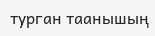турган таанышың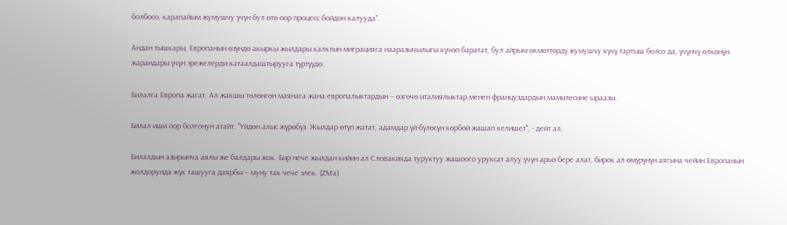болбосо, карапайым жумушчу үчүн бул өтө оор процесс бойдон калууда".

Андан тышкары, Европанын өзүндө акыркы жылдары калктын миграцияга нааразычылыгы күчөп баратат, бул айрым өкмөттөрдү жумушчу күчү тартыш болсо да, үчүнчү өлкөнүн жарандары үчүн эрежелерди катаалдаштырууга түртүүдө.

Билалга Европа жагат. Ал жакшы төлөнгөн маянага жана европалыктардын – өзгөчө италиялыктар менен француздардын мамилесине ыраазы.

Билал иши оор болгонун атайт. "Үйдөн алыс жүрөбүз. Жылдар өтүп жатат, адамдар үй-бүлөсүн көрбөй жашап келишет", - дейт ал.

Билалдын азырынча аялы же балдары жок. Бир нече жылдан кийин ал Словакияда туруктуу жашоого уруксат алуу үчүн арыз бере алат, бирок ал өмүрүнүн аягына чейин Европанын жолдорунда жүк ташууга даярбы – муну так чече элек. (ZMa)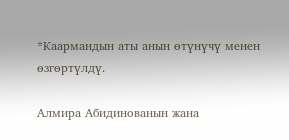*Каармандын аты анын өтүнүчү менен өзгөртүлдү.

Алмира Абидинованын жана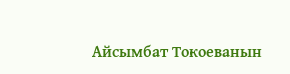Айсымбат Токоеванын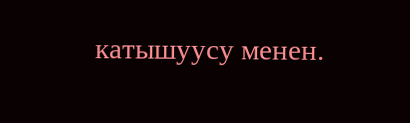катышуусу менен.